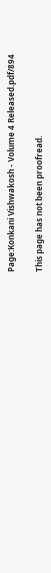Page:Konkani Vishwakosh - Volume 4 Released.pdf/894

This page has not been proofread.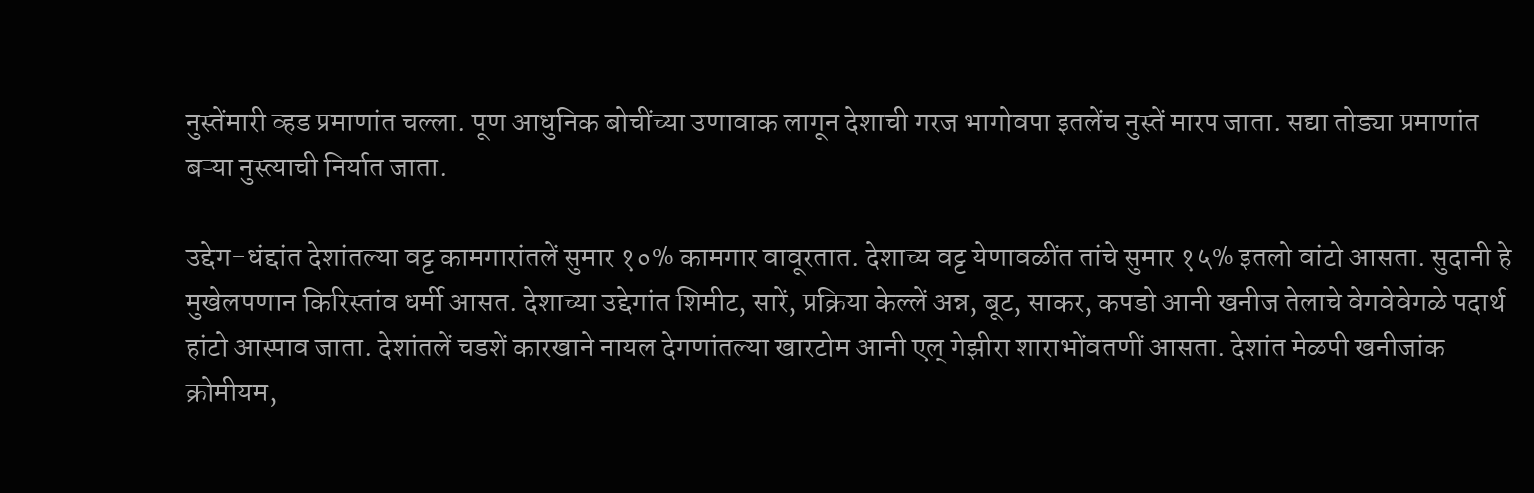नुस्तेंमारी व्हड प्रमाणांत चल्ला. पूण आधुनिक बोचींच्या उणावाक लागून देशाची गरज भागोवपा इतलेंच नुस्तें मारप जाता. सद्या तोड्या प्रमाणांत बऱ्या नुस्त्याची निर्यात जाता.

उद्देग-धंद्दांत देशांतल्या वट्ट कामगारांतलें सुमार १०% कामगार वावूरतात. देशाच्य वट्ट येणावळींत तांचे सुमार १५% इतलो वांटो आसता. सुदानी हे मुखेलपणान किरिस्तांव धर्मी आसत. देशाच्या उद्देगांत शिमीट, सारें, प्रक्रिया केल्लें अन्न, बूट, साकर, कपडो आनी खनीज तेलाचे वेगवेवेगळे पदार्थ हांटो आस्पाव जाता. देशांतलें चडशें कारखाने नायल देगणांतल्या खारटोम आनी एल् गेझीरा शाराभोंवतणीं आसता. देशांत मेळपी खनीजांक क्रोमीयम,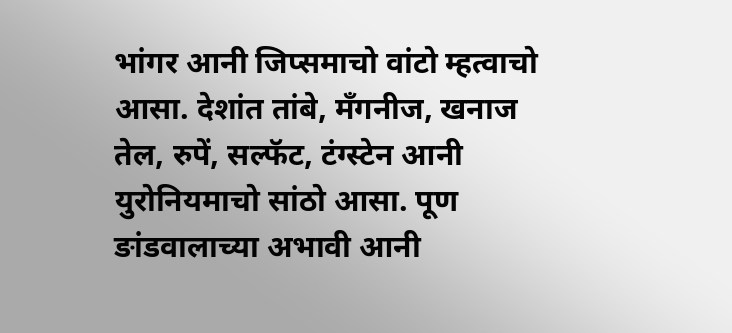भांगर आनी जिप्समाचो वांटो म्हत्वाचो आसा. देशांत तांबे, मँगनीज, खनाज तेल, रुपें, सल्फॅट, टंग्स्टेन आनी युरोनियमाचो सांठो आसा. पूण ङांडवालाच्या अभावी आनी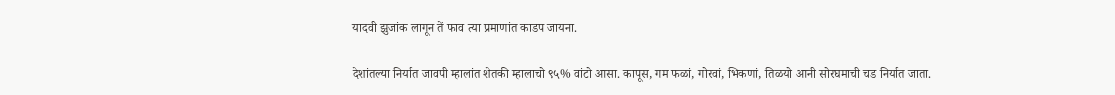यादवी झुजांक लागून तें फाव त्या प्रमाणांत काडप जायना.

देशांतल्या निर्यात जावपी म्हालांत शेतकी म्हालाचो ९५% वांटो आसा. कापूस, गम फळां, गोरवां, भिकणां, तिळयो आनी सोरघमाची चड निर्यात जाता.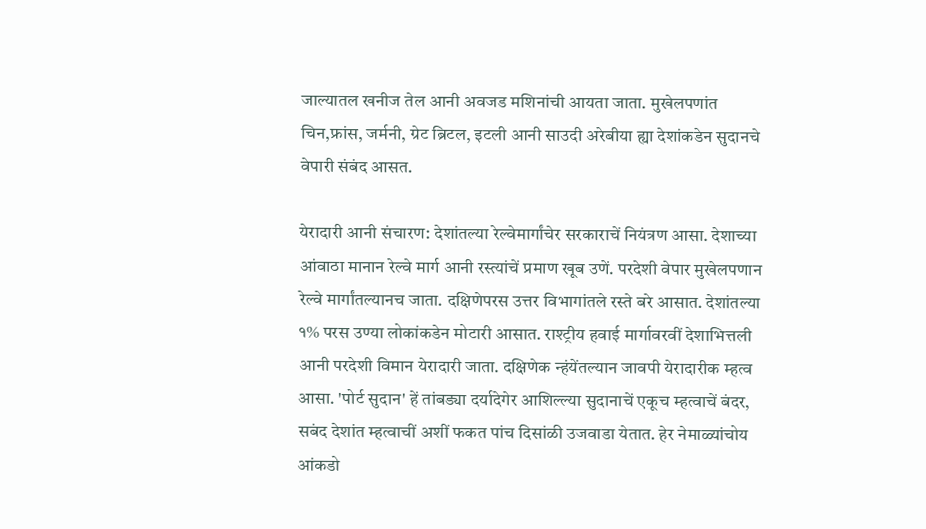जाल्यातल खनीज तेल आनी अवजड मशिनांची आयता जाता. मुखेलपणांत चिन,फ्रांस, जर्मनी, ग्रेट ब्रिटल, इटली आनी साउदी अरेबीया ह्या देशांकडेन सुदानचे वेपारी संबंद आसत.

येरादारी आनी संचारण: देशांतल्या रेल्वेमार्गांचेर सरकाराचें नियंत्रण आसा. देशाच्या आंवाठा मानान रेल्वे मार्ग आनी रस्त्यांचें प्रमाण खूब उणें. परदेशी वेपार मुखेलपणान रेल्वे मार्गांतल्यानच जाता. दक्षिणेपरस उत्तर विभागांतले रस्ते बरे आसात. देशांतल्या १% परस उण्या लोकांकडेन मोटारी आसात. राश्ट्रीय हवाई मार्गावरवीं देशाभित्तली आनी परदेशी विमान येरादारी जाता. दक्षिणेक न्हंयेंतल्यान जावपी येरादारीक म्हत्व आसा. 'पोर्ट सुदान' हें तांबड्या दर्यादेगेर आशिल्ल्या सुदानाचें एकूच म्हत्वाचें बंदर, सबंद देशांत म्हत्वाचीं अशीं फकत पांच दिसांळी उजवाडा येतात. हेर नेमाळ्यांचोय आंकडो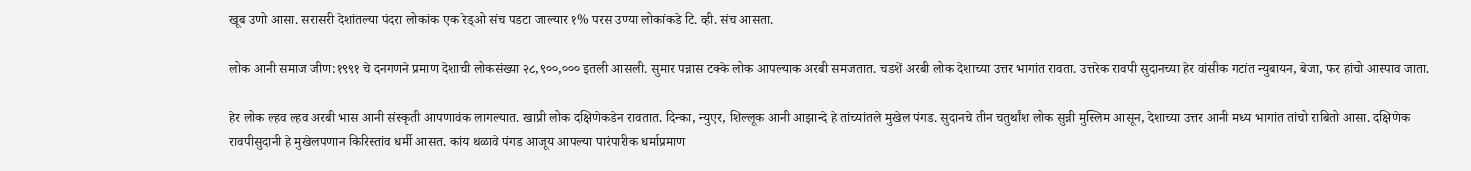खूब उणो आसा. सरासरी देशांतल्या पंदरा लोकांक एक रेड्ओ संच पडटा जाल्यार १% परस उण्या लोकांकडे टि. व्ही. संच आसता.

लोक आनी समाज जीण:१९९१ चे दनगणने प्रमाण देशाची लोकसंख्या २८,९००,००० इतली आसली. सुमार पन्नास टक्के लोक आपल्याक अरबी समजतात. चडशें अरबी लोक देशाच्या उत्तर भागांत रावता. उत्तरेक रावपी सुदानच्या हेर वांसीक गटांत न्युबायन, बेजा, फर हांचो आस्पाव जाता.

हेर लोक ल्हव ल्हव अरबी भास आनी संस्कृती आपणावंक लागल्यात. खाप्री लोक दक्षिणेकडेन रावतात. दिन्का, न्युएर, शिल्लूक आनी आझान्दे हे तांच्यांतले मुखेल पंगड. सुदानचे तीन चतुर्थांश लोक सुन्नी मुस्लिम आसून, देशाच्या उत्तर आनी मध्य भागांत तांचो राबितो आसा. दक्षिणेक रावपीसुदानी हे मुखेलपणान किरिस्तांव धर्मी आसत. कांय थळावे पंगड आजूय आपल्या पारंपारीक धर्माप्रमाण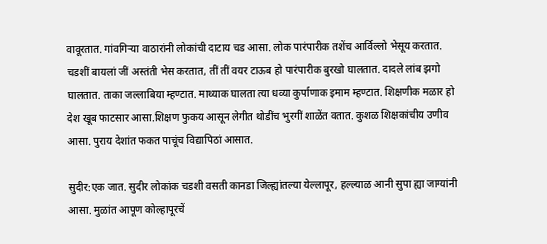वावूरतात. गांवगिऱ्या वाठारांनी लोकांची दाटाय चड आसा. लोक पारंपारीक तशेंच आर्विल्लो भेसूय करतात. चडशीं बायलां जीं अस्तंती भेस करतात, तीं तीं वयर टाऊब हो पारंपारीक बुरखो घालतात. दादले लांब झगो घालतात. ताका जल्लाबिया म्हण्टात. माथ्याक घालता त्या धव्या कुर्पाणाक इमाम म्हण्टात. शिक्षणीक मळार हो देश खूब फाटसार आसा.शिक्षण फुकय आसून लेगीत थोडींच भुरगीं शाळेंत वतात. कुशळ शिक्षकांचीय उणीव आसा. पुराय देशांत फकत पाचूंच विद्यापिठां आसात.

सुदीर:एक जात. सुदीर लोकांक चडशी वसती कानडा जिल्ह्यांतल्या येल्लापूर, हल्ल्याळ आनी सुपा ह्या जाग्यांनी आसा. मुळांत आपूण कोल्हापूरचें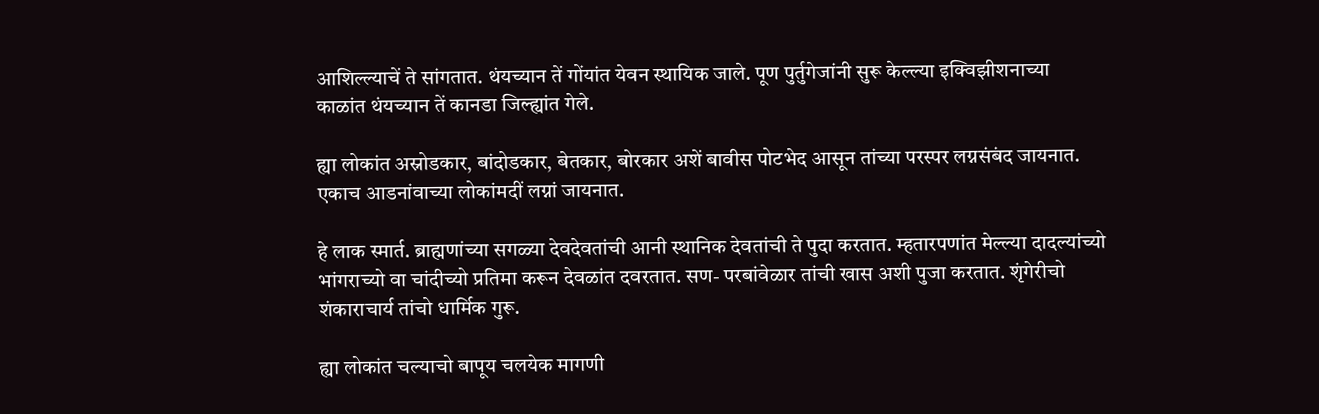आशिल्ल्याचें ते सांगतात. थंयच्यान तें गोंयांत येवन स्थायिक जाले. पूण पुर्तुगेजांनी सुरू केल्ल्या इक्विझीशनाच्या काळांत थंयच्यान तें कानडा जिल्ह्यांत गेले.

ह्या लोकांत अस्नोडकार, बांदोडकार, बेतकार, बोरकार अशें बावीस पोटभेद आसून तांच्या परस्पर लग्नसंबंद जायनात. एकाच आडनांवाच्या लोकांमदीं लग्नां जायनात.

हे लाक स्मार्त. ब्राह्मणांच्या सगळ्या देवदेवतांची आनी स्थानिक देवतांची ते पुदा करतात. म्हतारपणांत मेल्ल्या दादल्यांच्यो भांगराच्यो वा चांदीच्यो प्रतिमा करून देवळांत दवरतात. सण- परबांवेळार तांची खास अशी पुजा करतात. शृंगेरीचो शंकाराचार्य तांचो धार्मिक गुरू.

ह्या लोकांत चल्याचो बापूय चलयेक मागणी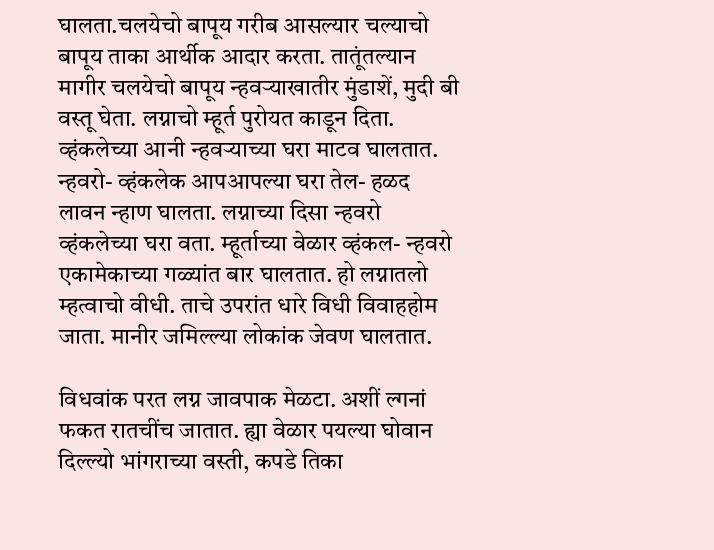घालता.चलयेचो बापूय गरीब आसल्यार चल्याचो बापूय ताका आर्थीक आदार करता. तातूंतल्यान मागीर चलयेचो बापूय न्हवऱ्याखातीर मुंडाशें, मुदी बी वस्तू घेता. लग्नाचो म्हूर्त पुरोयत काडून दिता. व्हंकलेच्या आनी न्हवऱ्याच्या घरा माटव घालतात. न्हवरो- व्हंकलेक आपआपल्या घरा तेल- हळद लावन न्हाण घालता. लग्नाच्या दिसा न्हवरो व्हंकलेच्या घरा वता. म्हूर्ताच्या वेळार व्हंकल- न्हवरो एकामेकाच्या गळ्यांत बार घालतात. हो लग्नातलो म्हत्वाचो वीधी. ताचे उपरांत धारे विधी विवाहहोम जाता. मानीर जमिल्ल्या लोकांक जेवण घालतात.

विधवांक परत लग्न जावपाक मेळटा. अशीं ल्गनां फकत रातचींच जातात. ह्या वेळार पयल्या घोवान दिल्ल्यो भांगराच्या वस्ती, कपडे तिका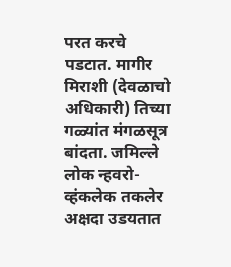परत करचे पडटात. मागीर मिराशी (देवळाचो अधिकारी) तिच्या गळ्यांत मंगळसूत्र बांदता. जमिल्ले लोक न्हवरो- व्हंकलेक तकलेर अक्षदा उडयतात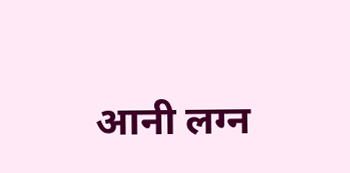आनी लग्न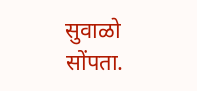सुवाळो सोंपता.